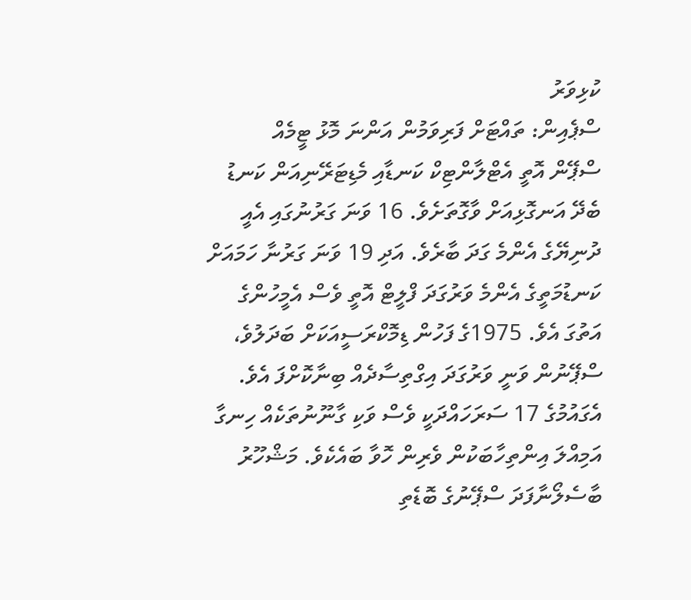ކުޅިވަރު
ސްޕެއިން: ތައްޓަށް ފަރިވަމުން އަންނަ މޮޅު ޓީމެއް
ސްޕޭން އޮތީ އެޓްލާންޓިކް ކަނޑާއި މެޑިޓަރޭނިއަން ކަނޑު ބެދޭ އަނގޮޅިއަށް ވާގޮތަށެވެ. 16 ވަނަ ގަރުނުގައި އެއީ ދުނިޔޭގެ އެންމެ ގަދަ ބާރެވެ. އަދި 19 ވަނަ ގަރުނާ ހަމައަށް ކަނޑުމަތީގެ އެންމެ ވަރުގަދަ ފްލީޓް އޮތީ ވެސް އެމީހުންގެ އަތުގަ އެވެ. 1975ގެ ފަހުން ޑިމޮކްރަސީއަކަށް ބަދަލުވެ، ސްޕޭނުން ވަނީ ވަރުގަދަ އިގްތިސާދެއް ބިނާކޮށްފަ އެވެ. އެގައުމުގެ 17 ސަރަހައްދަކީ ވެސް ވަކި ގާނޫނުތަކެއް ހިނގާ އަމިއްލަ އިންތިހާބަކުން ވެރިން ހޮވާ ބައެކެވެ. މަޝްހޫރު ބާސެލޯނާފަދަ ސްޕޭނުގެ ބޮޑެތި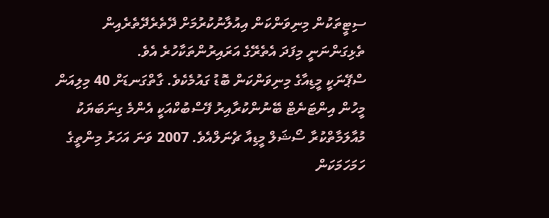ސިޓީތަކުން މިނިވަންކަން އިއުލާނުކުރުމަށް ދޭތެރެދޭތެރެއިން ތެޅިގަންނަނީ މިފަދަ އެތެރޭގެ އަރައިރުންތަކާހުރެ އެވެ.
ސްޕޭނަކީ މީޑިއާގެ މިނިވަންކަން ބޮޑު ގައުމެކެވެ. ގާތްގަނޑަށް 40 މިލިއަން މީހުން އިންޓަނެޓް ބޭނުންކުރާއިރު ފޭސްބުކްއަކީ އެންމެ ގިނަބަޔަކު މުއާލަމާތްކުރާ ސޯޝަލް މީޑިއާ ޗެނަލްއެވެ. 2007 ވަނަ އަހަރު މިންތީގެ ހަމަހަމަކަން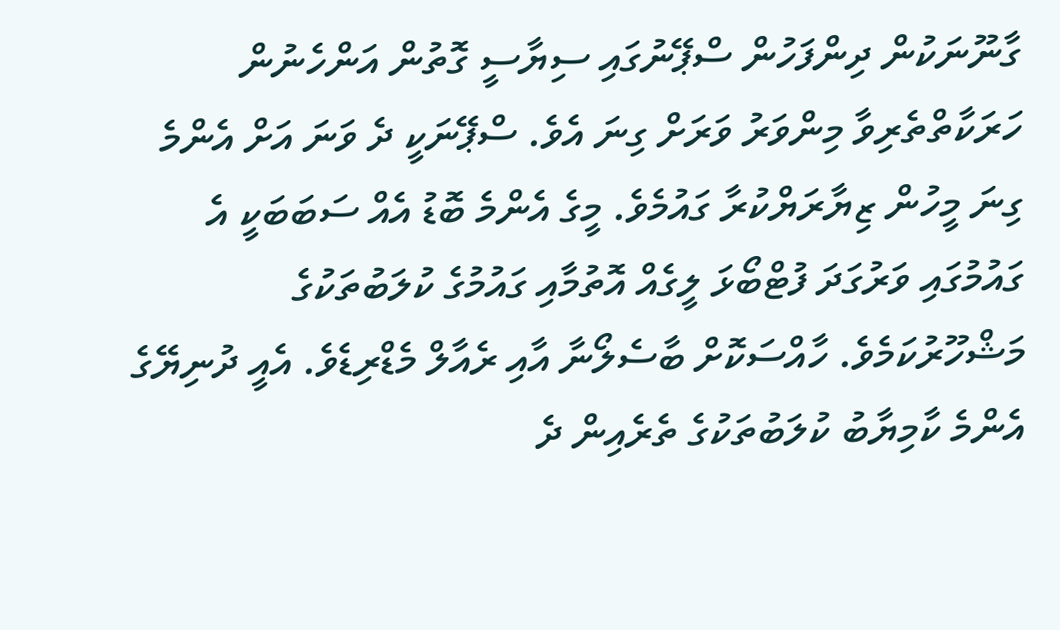ގާނޫނަކުން ދިންފަހުން ސްޕޭނުގައި ސިޔާސީ ގޮތުން އަންހެނުން ހަރަކާތްތެރިވާ މިންވަރު ވަރަށް ގިނަ އެވެ. ސްޕޭނަކީ ދެ ވަނަ އަށް އެންމެ ގިނަ މީހުން ޒިޔާރަޔްކުރާ ގައުމެވެ. މީގެ އެންމެ ބޮޑު އެއް ސަބަބަކީ އެ ގައުމުގައި ވަރުގަދަ ފުޓްބޯޅަ ލީގެއް އޮތުމާއި ގައުމުގެ ކުލަބުތަކުގެ މަޝްހޫރުކަމެވެ. ހާއްސަކޮށް ބާސެލޯނާ އާއި ރެއާލް މެޑްރިޑެވެ. އެއީ ދުނިޔޭގެ އެންމެ ކާމިޔާބު ކުލަބުތަކުގެ ތެރެއިން ދެ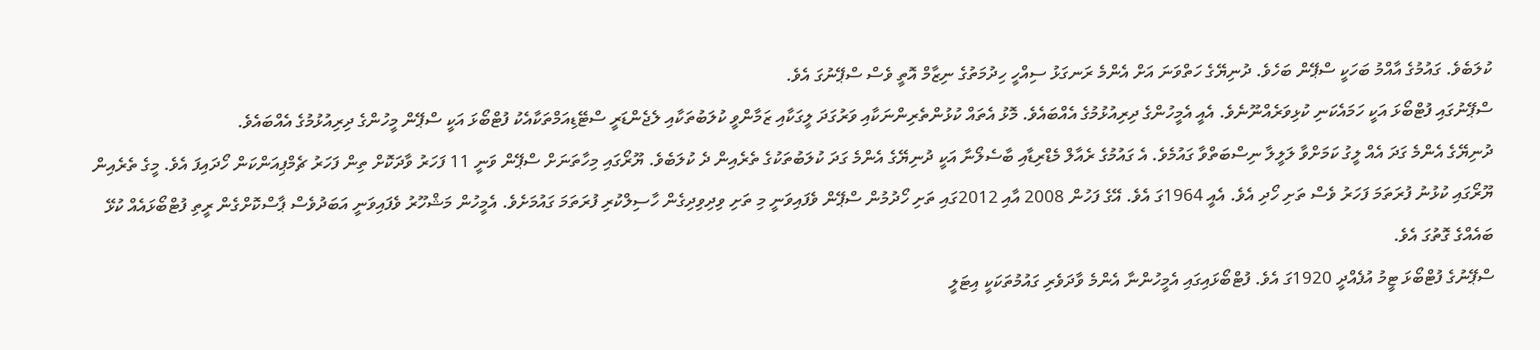ކުލަބެވެ. ގައުމުގެ އާއްމު ބަހަކީ ސްޕޭން ބަހެވެ. ދުނިޔޭގެ ހަތްވަނަ އަށް އެންމެ ރަނގަޅު ސިއްހީ ހިދުމަތުގެ ނިޒާމް އޮތީ ވެސް ސްޕޭނުގަ އެވެ.
ސްޕޭނުގައި ފުޓްބޯޅަ އަކީ ހަމައެކަނި ކުޅިވަރެއްނޫނެވެ. އެއީ އެމީހުންގެ ދިރިއުޅުމުގެ އެއްބައެވެ. މޮޅު އެތައް ކުޅުންތެރިންނަކާއި ވަރުގަދަ ލީގަކާއި ޒަމާންވީ ކުލަބުތަކާއި ލެޖެންޑަރީ ސްޓޭޑިއަމްތަކާއެކު ފުޓްބޯޅަ އަކީ ސްޕޭން މީހުންގެ ދިރިއުޅުމުގެ އެއްބައެވެ.
ދުނިޔޭގެ އެންމެ ގަދަ އެއް ލީގު ކަމަށްވާ ލަލީލާ ނިސްބަތްވާ ގައުމެވެ. އެ ގައުމުގެ ރެއާލް މެޑްރިޑާއި ބާސެލޯނާ އަކީ ދުނިޔޭގެ އެންމެ ގަދަ ކުލަބުތަކުގެ ތެރެއިން ދެ ކުލަބެވެ. ޔޫރޯގައި މިހާތަނަށް ސްޕޭން ވަނީ 11 ފަހަރު ވާދަކޮށް ތިން ފަހަރު ޗެމްޕިއަންކަން ހޯދައިފަ އެވެ. މީގެ ތެރެއިން ޔޫރޯގައި ކުޅުނު ފުރަތަމަ ފަހަރު ވެސް ތަށި ހޯދި އެވެ. އެއީ 1964ގަ އެވެ. އޭގެ ފަހުން 2008 އާއި 2012ގައި ތަށި ހޯދުމުން ސްޕޭން ވެފައިވަނީ މި ތަށި ވިދިވިދިގެން ހާސިލްކުރި ފުރަތަމަ ގައުމަށެވެ. އެމީހުން މަޝްހޫރު ވެފައިވަނީ އަބަދުވެސް ޕާސްކޮށްގެން ރީތި ފުޓްބޯޅައެއް ކުޅޭ ބައެއްގެ ގޮތުގަ އެވެ.
ސްޕޭނުގެ ފުޓްބޯޅަ ޓީމު އުފެއްދީ 1920ގަ އެވެ. ފުޓްބޯޅައިގައި އެމީހުންނާ އެންމެ ވާދަވެރި ގައުމުތަކަކީ އިޓަލީ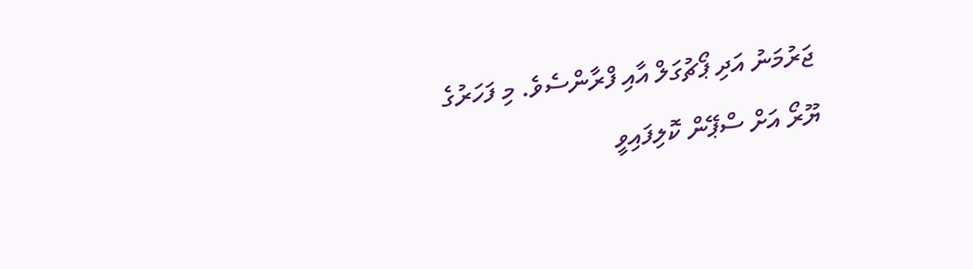ޖަރުމަނު އަދި ޕޯޗުގަލް އާއި ފްރާންސެވެ. މި ފަހަރުގެ ޔޫރޯ އަށް ސްޕޭން ކޮލިފައިވީ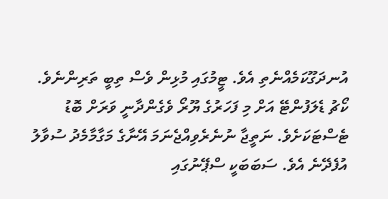އުނދަގޫކަމެއްނެތި އެވެ. ޓީމުގައި މުޅިން ވެސް ތިބީ ތަރިންނެވެ.
ކޯޗު ޑެލަފުންޓޭ އަށް މި ފަހަރުގެ ޔޫރޯ ވެގެންދާނީ ވަރަށް ބޮޑު ޓެސްޓަކަށެވެ. ނަތީޖާ ނުނެރެވިއްޖެނަމަ އޭނާގެ މަގާމާމެދު ސުވާލު އުފެދޭނެ އެވެ. ސަބަބަކީ ސްޕޭނުގައި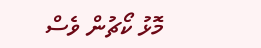މޮޅު ކޯޗުން ވެސް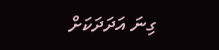ގިނަ އަދަދަކަށް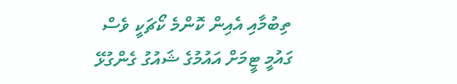ތިބުމާއި އެއިން ކޮންމެ ކޯޗަކީ ވެސް ގައުމީ ޓީމަށް އައުމުގެ ޝައުގު ގެންގުޅޭ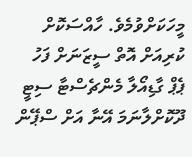މީހަކަށްވުމެވެ. ހާއްސަކޮށް ކުރިއަށް އޮތް ސީޒަނަށް ފަހު ޕެޕް ގާޑިއޯލާ މެންޗެސްޓާ ސިޓީ ދޫކޮށްލާނަމަ އޭނާ އަށް ސްޕޭން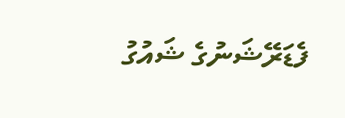ފެޑަރޭޝަނުގެ ޝައުގު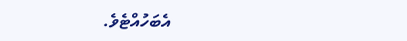އެބަހުއްޓެވެ.